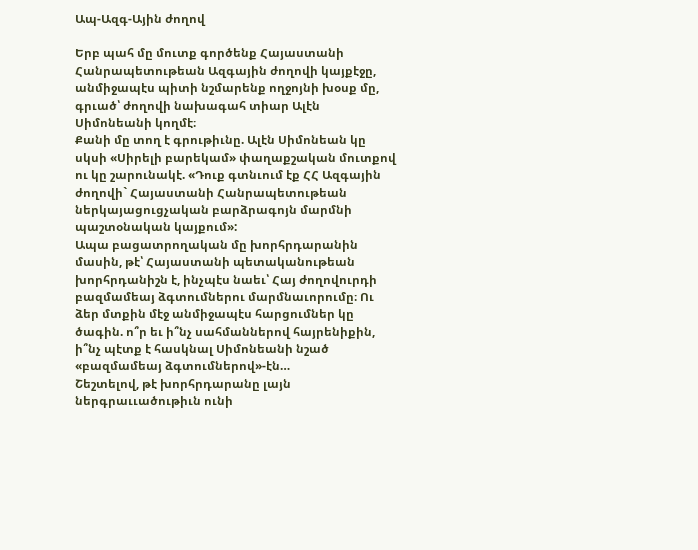Ապ-Ազգ-Ային ժողով

Երբ պահ մը մուտք գործենք Հայաստանի Հանրապետութեան Ազգային ժողովի կայքէջը, անմիջապէս պիտի նշմարենք ողջոյնի խօսք մը, գրւած՝ ժողովի նախագահ տիար Ալէն Սիմոնեանի կողմէ։
Քանի մը տող է գրութիւնը. Ալէն Սիմոնեան կը սկսի «Սիրելի բարեկամ» փաղաքշական մուտքով ու կը շարունակէ. «Դուք գտնւում էք ՀՀ Ազգային ժողովի` Հայաստանի Հանրապետութեան ներկայացուցչական բարձրագոյն մարմնի պաշտօնական կայքում»:
Ապա բացատրողական մը խորհրդարանին մասին, թէ՝ Հայաստանի պետականութեան խորհրդանիշն է, ինչպէս նաեւ՝ Հայ ժողովուրդի բազմամեայ ձգտումներու մարմնաւորումը։ Ու ձեր մտքին մէջ անմիջապէս հարցումներ կը ծագին. ո՞ր եւ ի՞նչ սահմաններով հայրենիքին, ի՞նչ պէտք է հասկնալ Սիմոնեանի նշած «բազմամեայ ձգտումներով»-էն…
Շեշտելով, թէ խորհրդարանը լայն ներգրաււածութիւն ունի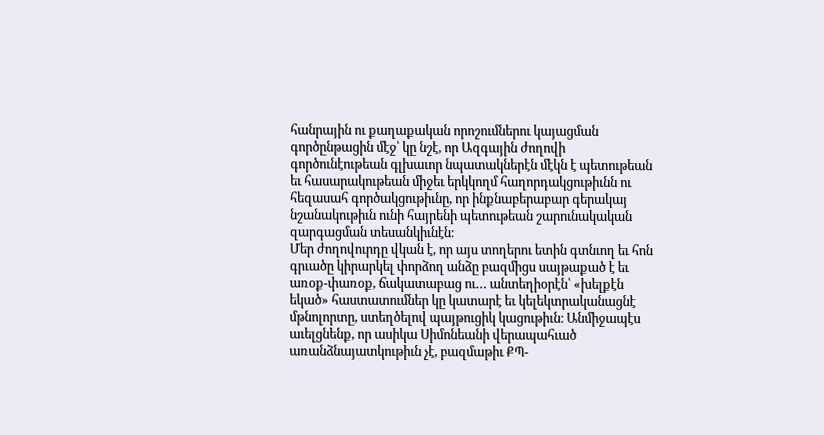հանրային ու քաղաքական որոշումներու կայացման գործընթացին մէջ՝ կը նշէ, որ Ազգային ժողովի գործունէութեան գլխաւոր նպատակներէն մէկն է պետութեան եւ հասարակութեան միջեւ երկկողմ հաղորդակցութիւնն ու հեզասահ գործակցութիւնը, որ ինքնաբերաբար գերակայ նշանակութիւն ունի հայրենի պետութեան շարունակական զարգացման տեսանկիւնէն։
Մեր ժողովուրդը վկան է, որ այս տողերու ետին գտնւող եւ հոն գրւածը կիրարկել փորձող անձը բազմիցս սայթաքած է եւ առօք-փառօք, ճակատաբաց ու… անտեղիօրէն՝ «խելքէն եկած» հաստատումներ կը կատարէ եւ կելեկտրականացնէ մթնոլորտը, ստեղծելով պայթուցիկ կացութիւն։ Անմիջապէս աւելցնենք, որ ասիկա Սիմոնեանի վերապահւած առանձնայատկութիւն չէ, բազմաթիւ ՔՊ-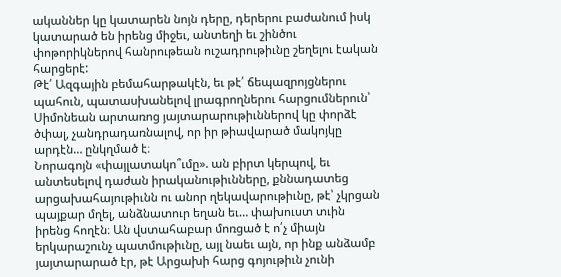ականներ կը կատարեն նոյն դերը, դերերու բաժանում իսկ կատարած են իրենց միջեւ, անտեղի եւ շինծու փոթորիկներով հանրութեան ուշադրութիւնը շեղելու էական հարցերէ:
Թէ՛ Ազգային բեմահարթակէն, եւ թէ՛ ճեպազրոյցներու պահուն, պատասխանելով լրագրողներու հարցումներուն՝ Սիմոնեան արտառոց յայտարարութիւններով կը փորձէ ծփալ, չանդրադառնալով, որ իր թիավարած մակոյկը արդէն… ընկղմած է։
Նորագոյն «փայլատակո՞ւմը». ան բիրտ կերպով, եւ անտեսելով դաժան իրականութիւնները, քննադատեց արցախահայութիւնն ու անոր ղեկավարութիւնը, թէ՝ չկրցան պայքար մղել, անձնատուր եղան եւ… փախուստ տւին իրենց հողէն։ Ան վստահաբար մոռցած է ո՛չ միայն երկարաշունչ պատմութիւնը, այլ նաեւ այն, որ ինք անձամբ յայտարարած էր, թէ Արցախի հարց գոյութիւն չունի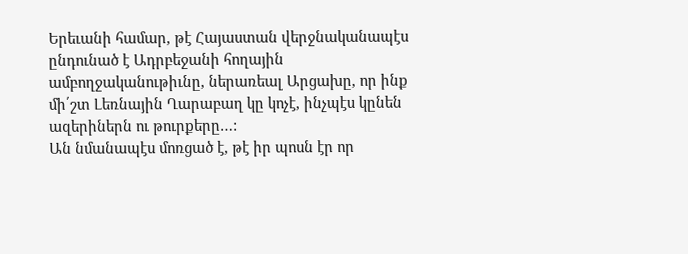Երեւանի համար, թէ Հայաստան վերջնականապէս ընդունած է Ադրբեջանի հողային ամբողջականութիւնը, ներառեալ Արցախը, որ ինք մի՛շտ Լեռնային Ղարաբաղ կը կոչէ, ինչպէս կընեն ազերիներն ու թուրքերը…:
Ան նմանապէս մոռցած է, թէ իր պոսն էր որ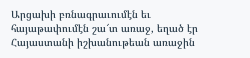Արցախի բռնագրաւումէն եւ հայաթափումէն շա՜տ առաջ, եղած էր Հայաստանի իշխանութեան առաջին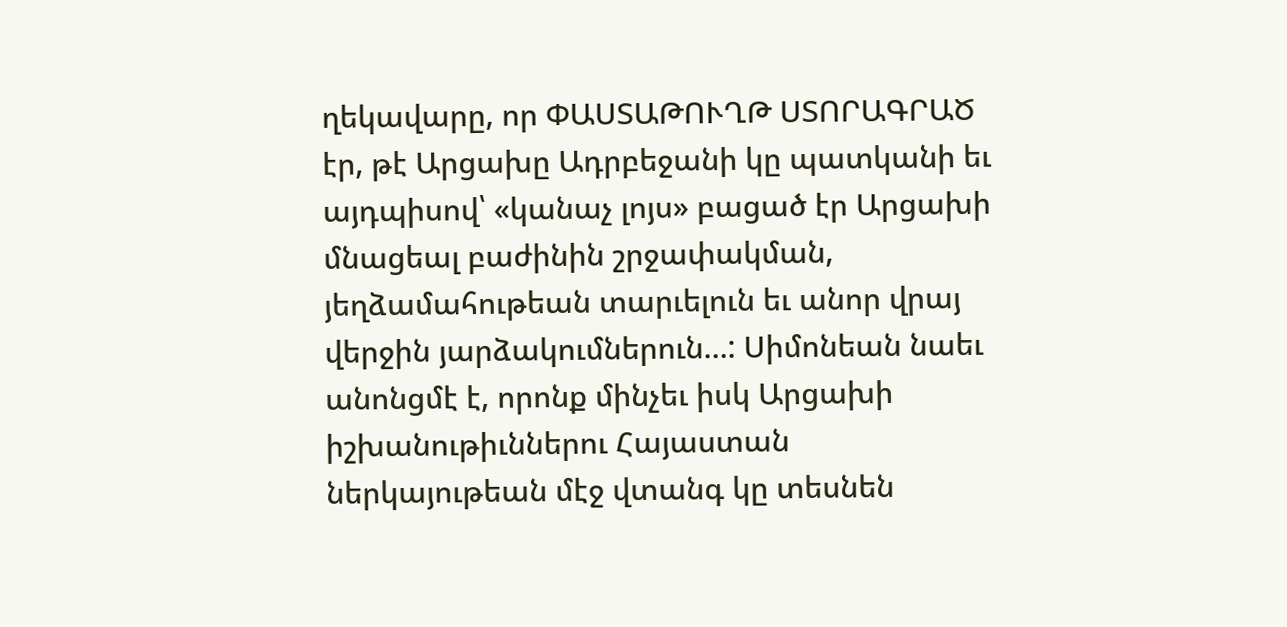ղեկավարը, որ ՓԱՍՏԱԹՈՒՂԹ ՍՏՈՐԱԳՐԱԾ էր, թէ Արցախը Ադրբեջանի կը պատկանի եւ այդպիսով՝ «կանաչ լոյս» բացած էր Արցախի մնացեալ բաժինին շրջափակման, յեղձամահութեան տարւելուն եւ անոր վրայ վերջին յարձակումներուն…: Սիմոնեան նաեւ անոնցմէ է, որոնք մինչեւ իսկ Արցախի իշխանութիւններու Հայաստան ներկայութեան մէջ վտանգ կը տեսնեն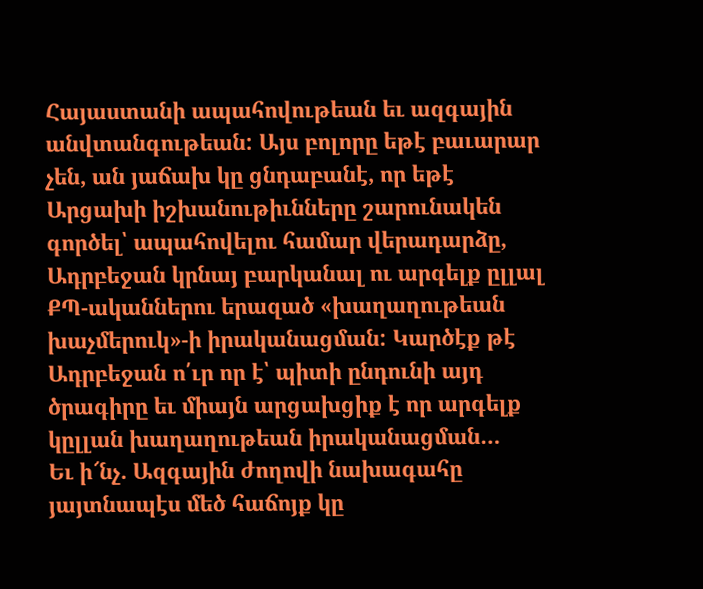Հայաստանի ապահովութեան եւ ազգային անվտանգութեան: Այս բոլորը եթէ բաւարար չեն, ան յաճախ կը ցնդաբանէ, որ եթէ Արցախի իշխանութիւնները շարունակեն գործել՝ ապահովելու համար վերադարձը, Ադրբեջան կրնայ բարկանալ ու արգելք ըլլալ ՔՊ-ականներու երազած «խաղաղութեան խաչմերուկ»-ի իրականացման: Կարծէք թէ Ադրբեջան ո՛ւր որ է՝ պիտի ընդունի այդ ծրագիրը եւ միայն արցախցիք է որ արգելք կըլլան խաղաղութեան իրականացման…
Եւ ի՜նչ. Ազգային ժողովի նախագահը յայտնապէս մեծ հաճոյք կը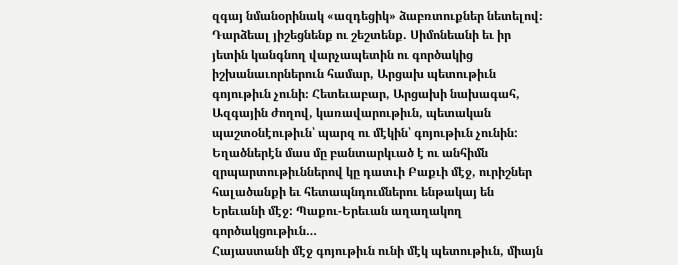զգայ նմանօրինակ «ազդեցիկ» ձաբռտուքներ նետելով։
Դարձեալ յիշեցնենք ու շեշտենք. Սիմոնեանի եւ իր յետին կանգնող վարչապետին ու գործակից իշխանաւորներուն համար, Արցախ պետութիւն գոյութիւն չունի։ Հետեւաբար, Արցախի նախագահ, Ազգային ժողով, կառավարութիւն, պետական պաշտօնէութիւն՝ պարզ ու մէկին՝ գոյութիւն չունին: Եղածներէն մաս մը բանտարկւած է ու անհիմն զրպարտութիւններով կը դատւի Բաքւի մէջ, ուրիշներ հալածանքի եւ հետապնդումներու ենթակայ են Երեւանի մէջ: Պաքու-Երեւան աղաղակող գործակցութիւն…
Հայաստանի մէջ գոյութիւն ունի մէկ պետութիւն, միայն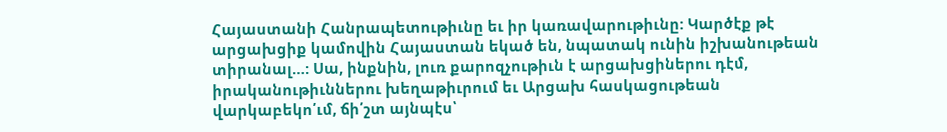Հայաստանի Հանրապետութիւնը եւ իր կառավարութիւնը: Կարծէք թէ արցախցիք կամովին Հայաստան եկած են, նպատակ ունին իշխանութեան տիրանալ…: Սա, ինքնին, լուռ քարոզչութիւն է արցախցիներու դէմ, իրականութիւններու խեղաթիւրում եւ Արցախ հասկացութեան վարկաբեկո՛ւմ, ճի՛շտ այնպէս՝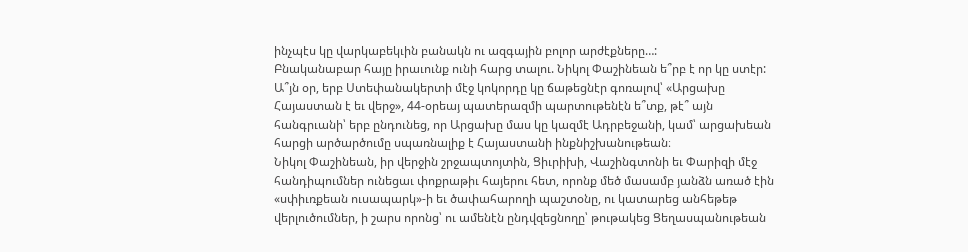ինչպէս կը վարկաբեկւին բանակն ու ազգային բոլոր արժէքները…:
Բնականաբար հայը իրաւունք ունի հարց տալու. Նիկոլ Փաշինեան ե՞րբ է որ կը ստէր: Ա՞յն օր, երբ Ստեփանակերտի մէջ կոկորդը կը ճաթեցնէր գոռալով՝ «Արցախը Հայաստան է եւ վերջ», 44-օրեայ պատերազմի պարտութենէն ե՞տք, թէ՞ այն հանգրւանի՝ երբ ընդունեց, որ Արցախը մաս կը կազմէ Ադրբեջանի, կամ՝ արցախեան հարցի արծարծումը սպառնալիք է Հայաստանի ինքնիշխանութեան։
Նիկոլ Փաշինեան, իր վերջին շրջապտոյտին, Ցիւրիխի, Վաշինգտոնի եւ Փարիզի մէջ հանդիպումներ ունեցաւ փոքրաթիւ հայերու հետ, որոնք մեծ մասամբ յանձն առած էին «սփիւռքեան ուսապարկ»-ի եւ ծափահարողի պաշտօնը, ու կատարեց անհեթեթ վերլուծումներ, ի շարս որոնց՝ ու ամենէն ընդվզեցնողը՝ թութակեց Ցեղասպանութեան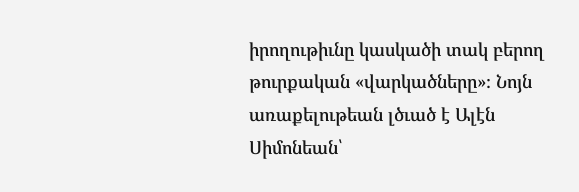իրողութիւնը կասկածի տակ բերող թուրքական «վարկածները»։ Նոյն առաքելութեան լծւած է Ալէն Սիմոնեան՝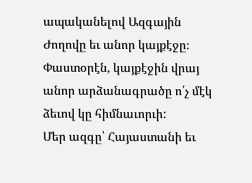ապականելով Ազգային Ժողովը եւ անոր կայքէջը։ Փաստօրէն, կայքէջին վրայ անոր արձանագրածը ո՛չ մէկ ձեւով կը հիմնաւորւի:
Մեր ազգը՝ Հայաստանի եւ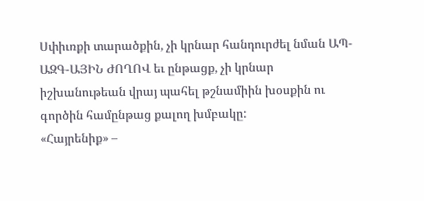Սփիւռքի տարածքին, չի կրնար հանդուրժել նման ԱՊ-ԱԶԳ-ԱՅԻՆ ԺՈՂՈՎ եւ ընթացք, չի կրնար իշխանութեան վրայ պահել թշնամիին խօսքին ու գործին համընթաց քալող խմբակը:
«Հայրենիք» –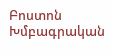Բոստոն
Խմբագրական